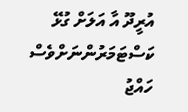އުރީދޫ އާ އަލަށް ގުޅޭ ކަސްޓަމަރުންނަށްވެސް ހައްޖު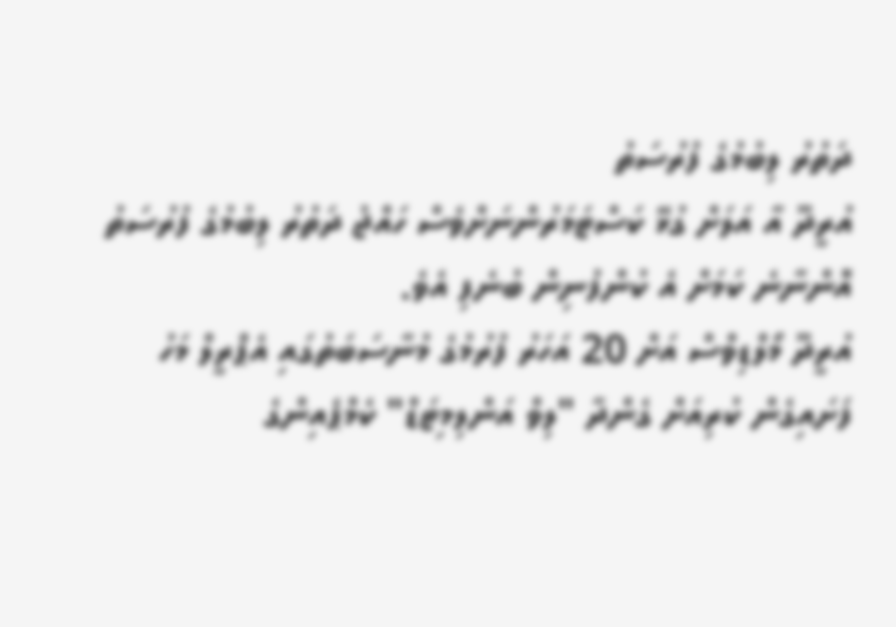ދަތުރު ލިބުމުގެ ފުރުސަތު
އުރީދޫ އާ އަލަށް ގުޅޭ ކަސްޓަމަރުންނަށްވެސް ހައްޖު ދަތުރު ލިބުމުގެ ފުރުސަތު އޮންނާނެ ކަމަށް އެ ކުންފުނިން ބުނެފި އެވެ.
އުރީދޫ މޯލްޑިވްސް އަށް 20 އަހަރު ފުރުމުގެ މުނާސަބަތުގައި އެޕްރީލް މަހު ފަށައިގެން ކުރިއަށް ގެންދާ "ލިވް އަންލިމިޓަޑް" ކެމްޕެއިންގެ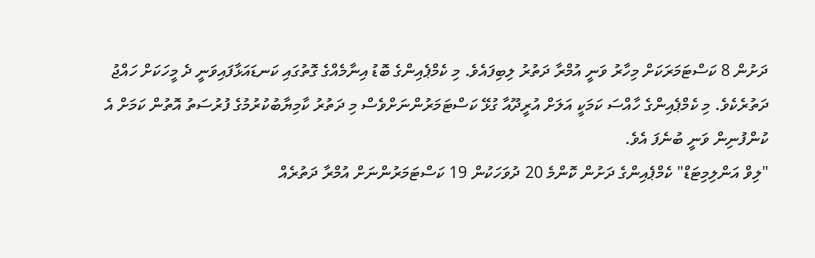ދަށުން 8 ކަސްޓަމަރަކަށް މިހާރު ވަނީ އުމްރާ ދަތުރު ލިބިފައެވެ. މި ކެމްޕެއިންގެ ބޮޑު އިނާމެއްގެ ގޮތުގައި ކަނޑައަޅާފައިވަނީ ދެ މީހަކަށް ހައްޖު ދަތުރެކެވެ. މި ކެމްޕެއިންގެ ހާއްސަ ކަމަކީ އަލަށް އުރީދޫއާ ގުޅޭ ކަސްޓަމަރުންނަށްވެސް މި ދަތުރު ކާމިޔާބުކުރުމުގެ ފުރުސަތު އޮތުން ކަމަށް އެ ކުންފުނިން ވަނީ ބުނެފަ އެވެ.
"ލިވް އަންލިމިޓަޑް" ކެމްޕެއިންގެ ދަށުން ކޮންމެ 20 ދުވަހަކުން 19 ކަސްޓަމަރުންނަށް އުމްރާ ދަތުރެއް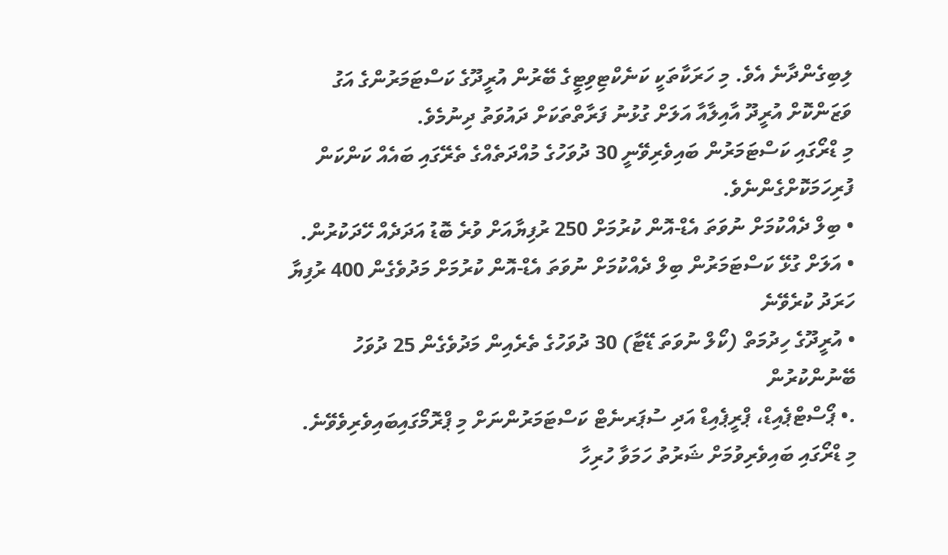ލިބިގެންދާނެ އެވެ. މި ހަރަކާތަކީ ކަނެކްޓިވިޓީގެ ބޭރުން އުރީދޫގެ ކަސްޓަމަރުންގެ އަގު ވަޒަންކޮށް އުރީދޫ އާއިލާއާ އަލަށް ގުޅުނު ފަރާތްތަކަށް ދައުވަތު ދިނުމެވެ.
މި ޑްރޯގައި ކަސްޓަމަރުން ބައިވެރިވޭނީ 30 ދުވަހުގެ މުއްދަތެއްގެ ތެރޭގައި ބައެއް ކަންކަން ފުރިހަމަކޮށްގެންނެވެ.
• ބިލް ދެއްކުމަށް ނުވަތަ އެޑް-އޮން ކުރުމަށް 250 ރުފިޔާއަށް ވުރެ ބޮޑު އަދަދެއް ހޭދަކުރުން.
• އަލަށް ގުޅޭ ކަސްޓަމަރުން ބިލް ދެއްކުމަށް ނުވަތަ އެޑް-އޮން ކުރުމަށް މަދުވެގެން 400 ރުފިޔާ ހަރަދު ކުރެވޭނެ
• އުރީދޫގެ ހިދުމަތް (ކޯލް ނުވަތަ ޑޭޓާ) 30 ދުވަހުގެ ތެރެއިން މަދުވެގެން 25 ދުވަހު ބޭނުންކުރުން
.• ޕޯސްޓްޕެއިޑް، ޕްރީޕެއިޑް އަދި ސުޕަރނެޓް ކަސްޓަމަރުންނަށް މި ޕްރޮމޯގައިބައިވެރިވެވޭނެ.
މި ޑްރޯގައި ބައިވެރިވުމަށް ޝަރުތު ހަމަވާ ހުރިހާ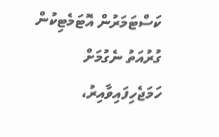ކަސްޓަމަރުން އޮޓަމެޓިކުން ގުރުއަތު ނެގުމަށް ހަމަޖެހިފައިވާއިރު،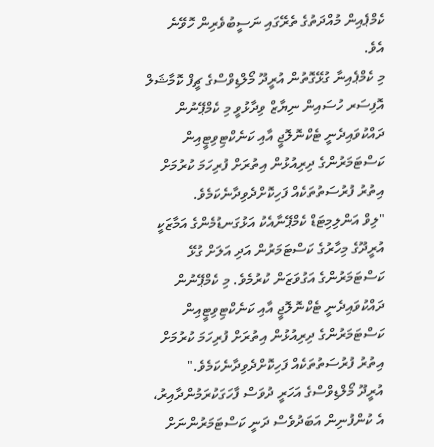ކެމްޕެއިން މުއްދަތުގެ ތެރޭގައި ނަސީބުވެރިން ހޮވޭނެ އެވެ.
މި ކެމްޕެއިނާ ގުޅޭގޮތުން އުރީދޫ މޯލްޑިވްސްގެ ޗީފް ކޮމާޝަލް އޮފިސަރ ހުސައިން ނިޔާޒް ވިދާޅުވީ މި ކެމްޕޭނުން ދައްކުވައިދެނީ ޓެކްނޮލޮޖީ އާއި ކަނެކްޓިވިޓީއިން ކަސްޓަމަރުންގެ ދިރިއުޅުން އިތުރަށް ފުރިހަމަ ކުރުމަށް އިތުރު ފުރުސަތުތަކެއް ފަހިކޮށްދެވިދާނެކަމެވެ.
"ލިވް އަންލިމިޓަޑް ކެމްޕޭނާއެކު އަޅުގަނޑުމެންގެ އަމާޒަކީ އުރީދޫގެ މިހާރުގެ ކަސްޓަމަރުން އަދި އަލަށް ގުޅޭ ކަސްޓަމަރުންގެ އަގުވަޒަން ކުރުމެވެ. މި ކެމްޕޭނުން ދައްކުވައިދެނީ ޓެކްނޮލޮޖީ އާއި ކަނެކްޓިވިޓީއިން ކަސްޓަމަރުންގެ ދިރިއުޅުން އިތުރަށް ފުރިހަމަ ކުރުމަށް އިތުރު ފުރުސަތުތަކެއް ފަހިކޮށްދެވިދާނެކަމެވެ."
އުރީދޫ މޯލްޑިވްސްގެ އަހަރީ ދުވަސް ފާހަގަކުރަމުންދާއިރު، އެ ކުންފުނިން އަބަދުވެސް ދަނީ ކަސްޓަމަރުންނަށް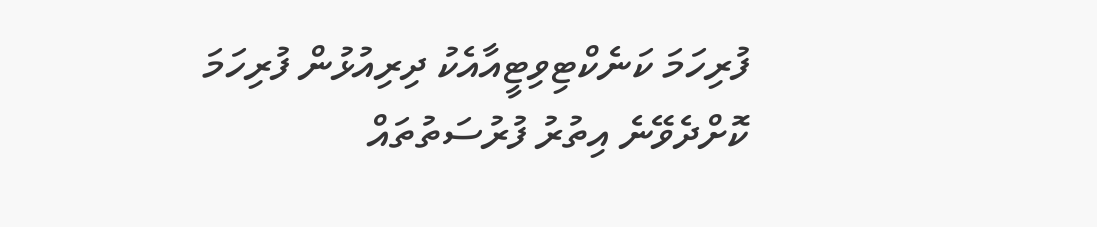ފުރިހަމަ ކަނެކްޓިވިޓީއާއެކު ދިރިއުޅުން ފުރިހަމަ ކޮށްދެވޭނެ އިތުރު ފުރުސަތުތައް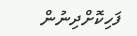ފަހިކޮށްދިނުން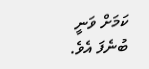ކަމަށް ވަނީ ބުނެފަ އެވެ.